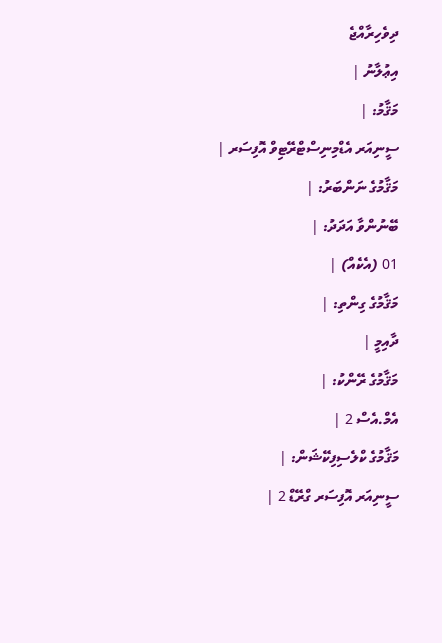ދިވެހިރާއްޖެ
އިޢުލާނު |
މަޤާމު: |
ސީނިއަރ އެޑްމިނިސްޓްރޭޓިވް އޮފިސަރ |
މަޤާމުގެ ނަންބަރު: |
ބޭނުންވާ އަދަދު: |
01 (އެކެއް) |
މަޤާމުގެ ގިންތި: |
ދާއިމީ |
މަޤާމުގެ ރޭންކު: |
އެމް.އެސް 2 |
މަޤާމުގެ ކްލެސިފިކޭޝަން: |
ސީނިއަރ އޮފިސަރ ގްރޭޑް 2 |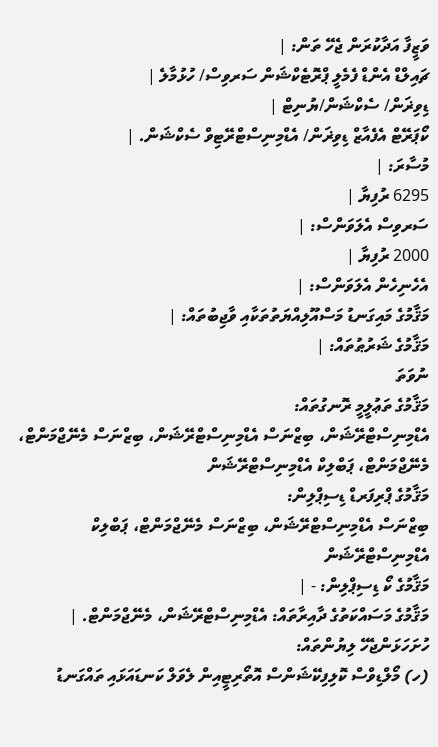ވަޒީފާ އަދާކުރަން ޖެހޭ ތަން: |
ޗައިލްޑް އެންޑް ފެމެލީ ޕްރޮޓެކްޝަން ސަރވިސް/ ހުޅުމާލެ |
ޑިވިޜަން/ ސެކްޝަން/ޔުނިޓް |
ކޯޕަރޭޓް އެފެއާޒް ޑިވިޜަން/ އެޑްމިނިސްޓްރޭޓިވް ސެކްޝަން. |
މުސާރަ: |
6295 ރުފިޔާ |
ސަރވިސް އެލަވަންސް: |
2000 ރުފިޔާ |
އެހެނިހެން އެލަވަންސް: |
މަޤާމުގެ މައިގަނޑު މަސްއޫލިއްޔަތުތަކާއި ވާޖިބުތައް: |
މަޤާމުގެ ޝަރުޠުތައް: |
ނުވަތަ
މަޤާމުގެ ތަޢުލީމީ ރޮނގުތައް:
އެޑްމިނިސްޓްރޭޝަން، ބިޒްނަސް އެޑްމިނިސްޓްރޭޝަން، ބިޒްނަސް މެނޭޖްމަންޓް، މެނޭޖްމަންޓް، ޕަބްލިކް އެޑްމިނިސްޓްރޭޝަން
މަޤާމުގެ ޕްރިފަރޑް ޑިސިޕްލިން:
ބިޒްނަސް އެޑްމިނިސްޓްރޭޝަން، ބިޒްނަސް މެނޭޖްމަންޓް، ޕަބްލިކް އެޑްމިނިސްޓްރޭޝަން
މަޤާމުގެ ކޯ ޑިސިޕްލިން: - |
މަޤާމުގެ މަސައްކަތުގެ ދާއިރާތައް: އެޑްމިނިސްޓްރޭޝަން، މެނޭޖްމަންޓް. |
ހުށަހަޅަންޖެހޭ ލިޔުންތައް:
(ހ) މޯލްޑިވްސް ކޮލިފިކޭޝަންސް އޮތޯރިޓީއިން ލެވަލް ކަނޑައަޅައި ތައްގަނޑު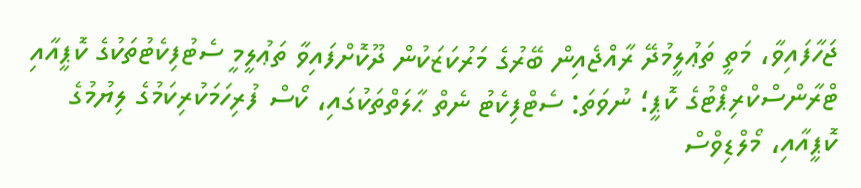ޖަހާފައިވާ، މަތީ ތަޢުލީމުދޭ ރާއްޖެއިން ބޭރުގެ މަރުކަޒަކުން ދޫކޮށްފައިވާ ތަޢުލީމީ ސެޓުފިކެޓުތަކުގެ ކޮޕީއާއި ޓްރާންސްކްރިޕްޓުގެ ކޮޕީ؛ ނުވަތަ: ސެޓްފިކެޓު ނެތް ޙާލަތްތަކުގައި، ކޯސް ފުރިހަމަކުރިކަމުގެ ލިޔުމުގެ ކޮޕީއާއި، މޯލްޑިވްސް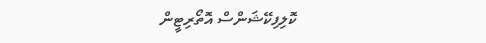ކޮލިފިކޭޝަންސް އޮތޯރިޓީން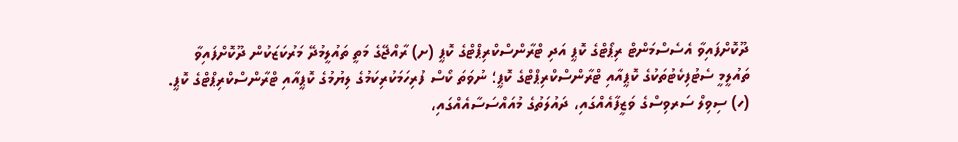ދޫކޮށްފައިވާ އެސެސްމަންޓް ރިޕޯޓްގެ ކޮޕީ އަދި ޓްރާންސްކްރިޕްޓްގެ ކޮޕީ (ށ) ރާއްޖޭގެ މަތީ ތައުލީމުދޭ މަރުކަޒަކުން ދޫކޮށްފައިވާ ތައުލީމީ ސެޓުފިކެޓުތަކުގެ ކޮޕީއާއި ޓްރާންސްކްރިޕްޓްގެ ކޮޕީ؛ ނުވަތަ ކޯސް ފުރިހަމަކުރިކަމުގެ ލިޔުމުގެ ކޮޕީއާއި ޓްރާންސްކްރިޕްޓްގެ ކޮޕީ.
(ހ) ސިވިލް ސަރވިސްގެ ވަޒީފާއެއްގައި، ދައުލަތުގެ މުއައްސަސާއެއްގައި،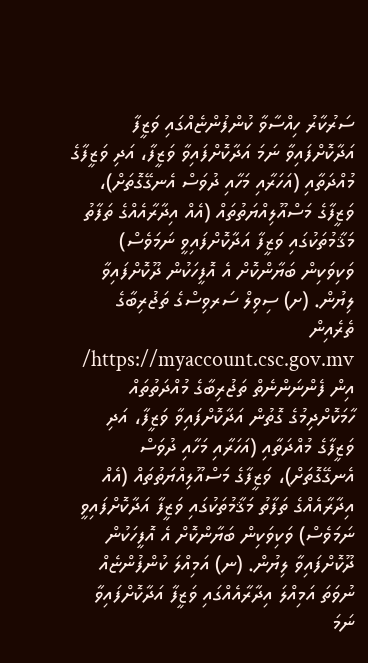ސަރުކާރު ހިއްސާވާ ކުންފުންޏެއްގައި ވަޒީފާ އަދާކޮށްފައިވާ ނަމަ އަދާކޮށްފައިވާ ވަޒީފާ، އަދި ވަޒީފާގެ މުއްދަތާއި (އަހަރާއި މަހާއި ދުވަސް އެނގޭގޮތަށް)، ވަޒީފާގެ މަސްއޫލިއްޔަތުތައް (އެއް އިދާރާއެއްގެ ތަފާތު މަޤާމުތަކުގައި ވަޒީފާ އަދާކޮށްފައިވީ ނަމަވެސް) ވަކިވަކިން ބަޔާންކޮށް އެ އޮފީހަކުން ދޫކޮށްފައިވާ ލިޔުން. (ށ) ސިވިލް ސަރވިސްގެ ތަޖުރިބާގެ ތެރެއިން https://myaccount.csc.gov.mv/ އިން ފެންނަންނެތް ތަޖުރިބާގެ މުއްދަތުތައް ހާމަކޮށްދިމުގެ ގޮތުން އަދާކޮށްފައިވާ ވަޒީފާ، އަދި ވަޒީފާގެ މުއްދަތާއި (އަހަރާއި މަހާއި ދުވަސް އެނގޭގޮތަށް)، ވަޒީފާގެ މަސްއޫލިއްޔަތުތައް (އެއް އިދާރާއެއްގެ ތަފާތު މަޤާމުތަކުގައި ވަޒީފާ އަދާކޮށްފައިވީ ނަމަވެސް) ވަކިވަކިން ބަޔާންކޮށް އެ އޮފީހަކުން ދޫކޮށްފައިވާ ލިޔުން. (ނ) އަމިއްލަ ކުންފުންޏެއް ނުވަތަ އަމިއްލަ އިދާރާއެއްގައި ވަޒީފާ އަދާކޮށްފައިވާ ނަމަ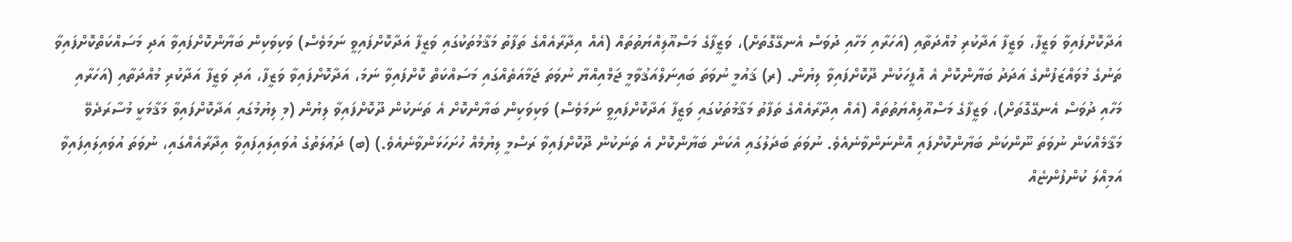އަދާކޮށްފައިވާ ވަޒީފާ، ވަޒީފާ އަދާކުރި މުއްދަތާއި (އަހަރާއި މަހާއި ދުވަސް އެނގޭގޮތަށް)، ވަޒީފާގެ މަސްއޫލިއްޔަތުތައް (އެއް އިދާރާއެއްގެ ތަފާތު މަޤާމުތަކުގައި ވަޒީފާ އަދާކޮށްފައިވީ ނަމަވެސް) ވަކިވަކިން ބަޔާންކޮށްފައިވާ އަދި މަސައްކަތްކޮށްފައިވާ ތަނުގެ މުވައްޒަފުންގެ އަދަދު ބަޔާންކޮށް އެ އޮފީހަކުން ދޫކޮށްފައިވާ ލިޔުން. (ރ) ޤައުމީ ނުވަތަ ބައިނަލްއަޤުވާމީ ޖަމްއިއްޔާ ނުވަތަ ޖަމާއަތެއްގައި މަސައްކަތް ކޮށްފައިވާ ނަމަ، އަދާކޮށްފައިވާ ވަޒީފާ، އަދި ވަޒީފާ އަދާކުރި މުއްދަތާއި (އަހަރާއި މަހާއި ދުވަސް އެނގޭގޮތަށް)، ވަޒީފާގެ މަސްއޫލިއްޔަތުތައް (އެއް އިދާރާއެއްގެ ތަފާތު މަޤާމުތަކުގައި ވަޒީފާ އަދާކޮށްފައިވީ ނަމަވެސް) ވަކިވަކިން ބަޔާންކޮށް އެ ތަނަކުން ދޫކޮށްފައިވާ ލިޔުން (މި ލިޔުމުގައި އަދާކޮށްފައިވާ މަޤާމަކީ މުސާރަދެވޭ މަޤާމެއްކަން ނުވަތަ ނޫންކަން ބަޔާންކޮށްފައި އޮންނަންވާނެއެވެ. ނުވަތަ ބަދަލުގައި އެކަން ބަޔާންކޮށް އެ ތަނަކުން ދޫކޮށްފައިވާ ރަސްމީ ލިޔުމެއް ހުށަހަޅަންވާނެއެވެ.) (ބ) ދަޢުލަތުގެ އުވައިލައިފައިވާ އިދާރާއެއްގައި، ނުވަތަ އުވައިލައިފައިވާ އަމިއްލަ ކުންފުންޏެއް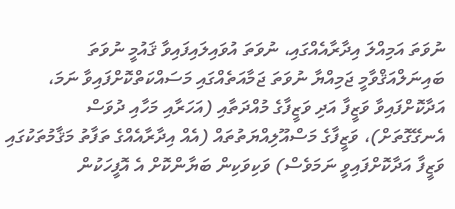ނުވަތަ އަމިއްލަ އިދާރާއެއްގައި، ނުވަތަ އުވައިލައިފައިވާ ޤައުމީ ނުވަތަ ބައިނަލްއަޤްވާމީ ޖަމިއްޔާ ނުވަތަ ޖަމާއަތެއްގައި މަސައްކަތްކޮށްފައިވާ ނަމަ، އަދާކޮށްފައިވާ ވަޒީފާ އަދި ވަޒީފާގެ މުއްދަތާއި (އަހަރާއި މަހާއި ދުވަސް އެނގޭގޮތަށް)، ވަޒީފާގެ މަސްއޫލިއްޔަތުތައް (އެއް އިދާރާއެއްގެ ތަފާތު މަޤާމުތަކުގައި ވަޒީފާ އަދާކޮށްފައިވީ ނަމަވެސް) ވަކިވަކިން ބަޔާންކޮށް އެ އޮފީހަކުން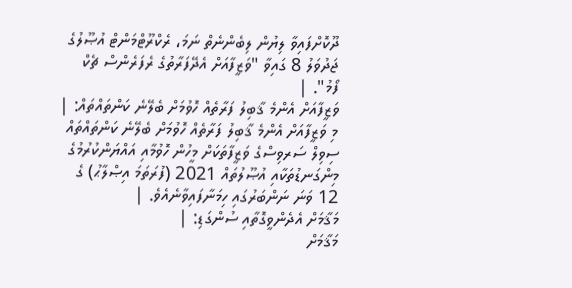ދޫކޮށްފައިވާ ލިޔުން ލިބެންނެތް ނަމަ، ރެކްރޫޓްމަންޓް އުޞޫލުގެ ޖަދުވަލު 8 ގައިވާ "ވަޒީފާއަށް އެދޭފަރާތުގެ ރެފަރެންސް ޗެކް ފޯމު". |
ވަޒީފާއަށް އެންމެ ޤާބިލު ފަރާތެއް ހޮވުމަށް ބެލޭނެ ކަންތައްތައް: |
މި ވަޒީފާއަށް އެންމެ ޤާބިލު ފަރާތެއް ހޮވުމަށް ބެލޭނެ ކަންތައްތައް ސިވިލް ސަރވިސްގެ ވަޒީފާތަކަށް މީހުން ހޮވުމާއި އައްޔަންކުރުމުގެ މިންގަނޑުތަކާއި އުޞޫލުތައް 2021 (ފުރަތަމަ އިޞްލާޙު) ގެ 12 ވަނަ ނަންބަރުގައި ހިމަނާފައިވާނެއެވެ. |
މަޤާމަށް އެދެންވީގޮތާއި ސުންގަޑި: |
މަޤާމަށް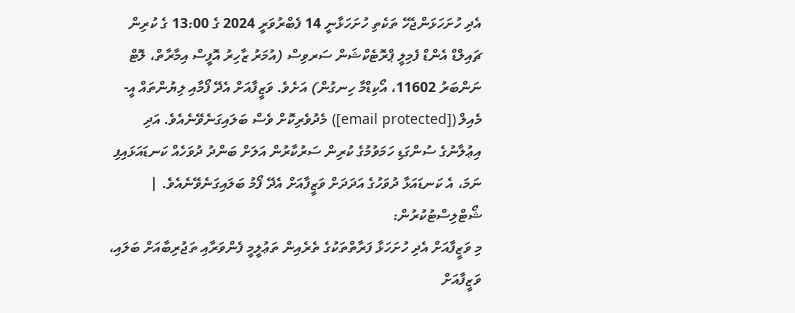އެދި ހުށަހަޅަންޖެހޭ ތަކެތި ހުށަހަޅާނީ 14 ފެބްރުވަރީ 2024 ގެ 13:00 ގެ ކުރިން ޗައިލްޑް އެންޑް ފެމިލީ ޕްރޮޓެކްޝަން ސަރވިސް (އުމަރު ޒާހިރު އޮފީސް އިމާރާތް، ލޮޓް ނަންބަރު 11602، އޯކިޑްމާ ހިނގުން) އަށެވެ. ވަޒީފާއަށް އެދޭ ފޯމާއި ލިޔުންތައް އީ-މެއިލް ([email protected]) މެދުވެރިކޮށް ވެސް ބަލައިގަނެވޭނެއެވެ. އަދި އިޢުލާނުގެ ސުންގަޑި ހަމަވުމުގެ ކުރިން ސަރުކާރުން އަލަށް ބަންދު ދުވަހެއް ކަނޑައަޅައިފި ނަމަ، އެ ކަނޑައަޅާ ދުވަހުގެ އަދަދަށް ވަޒީފާއަށް އެދޭ ފޯމު ބަލައިގަނެވޭނެއެވެ. |
ޝޯޓްލިސްޓުކުރުން:
މި ވަޒީފާއަށް އެދި ހުށަހަޅާ ފަރާތްތަކުގެ ތެރެއިން ތަޢުލީމީ ފެންވަރާއި ތަޖުރިބާއަށް ބަލައި، ވަޒީފާއަށް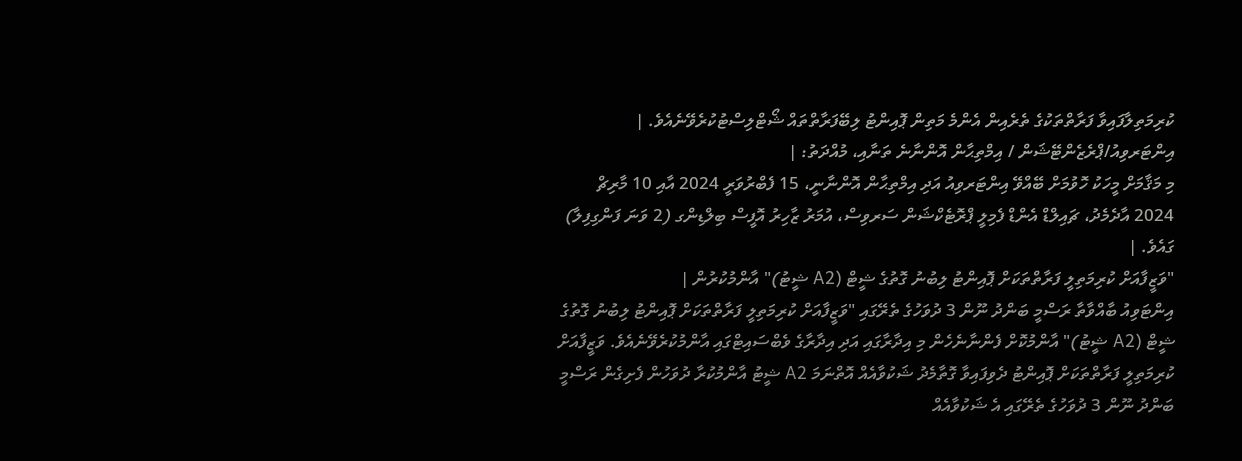ކުރިމަތިލާފައިވާ ފަރާތްތަކުގެ ތެރެއިން އެންމެ މަތިން ޕޮއިންޓު ލިބޭފަރާތްތައް ޝޯޓްލިސްޓުކުރެވޭނެއެވެ. |
އިންޓަރވިއު/ޕްރެޒެންޓޭޝަން / އިމްތިޙާން އޮންނާނެ ތަނާއި، މުއްދަތު: |
މި މަޤާމަށް މީހަކު ހޮވުމަށް ބޭއްވޭ އިންޓަރވިއު އަދި އިމްތިޙާން އޮންނާނީ، 15 ފެބްރުވަރީ 2024 އާއި 10 މާރިޗް 2024 އާދެމެދު، ޗައިލްޑް އެންޑް ފެމިލީ ޕްރޮޓެކްޝަން ސަރވިސް، އުމަރު ޒާހިރު އޮފީސް ބިލްޑިންގ (2 ވަނަ ފަންގިފިލާ) ގައެވެ. |
"ވަޒީފާއަށް ކުރިމަތިލީ ފަރާތްތަކަށް ޕޮއިންޓު ލިބުނު ގޮތުގެ ޝީޓް (A2 ޝީޓު)" އާންމުކުރުން |
އިންޓަވިއު ބާއްވާތާ ރަސްމީ ބަންދު ނޫން 3 ދުވަހުގެ ތެރޭގައި "ވަޒީފާއަށް ކުރިމަތިލީ ފަރާތްތަކަށް ޕޮއިންޓު ލިބުނު ގޮތުގެ ޝީޓް (A2 ޝީޓު)" އާންމުކޮށް ފެންނާނެހެން މި އިދާރާގައި އަދި އިދާރާގެ ވެބްސައިޓްގައި އާންމުކުރެވޭނެއެވެ. ވަޒީފާއަށް ކުރިމަތިލީ ފަރާތްތަކަށް ޕޮއިންޓު ދެވިފައިވާ ގޮތާމެދު ޝަކުވާއެއް އޮތްނަމަ A2 ޝީޓު އާންމުކުރާ ދުވަހުން ފެށިގެން ރަސްމީ ބަންދު ނޫން 3 ދުވަހުގެ ތެރޭގައި އެ ޝަކުވާއެއް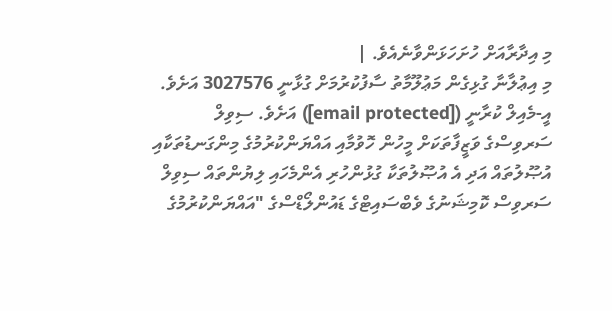މި އިދާރާއަށް ހުށަހަޅަންވާނެއެވެ. |
މި އިޢުލާނާ ގުޅިގެން މަޢުލޫމާތު ސާފުކުރުމަށް ގުޅާނީ 3027576 އަށެވެ. އީ-މެއިލް ކުރާނީ ([email protected]) އަށެވެ. ސިވިލް ސަރވިސްގެ ވަޒީފާތަކަށް މީހުން ހޮވުމާއި އައްޔަންކުރުމުގެ މިންގަނޑުތަކާއި އުޞޫލުތައް އަދި އެ އުޞޫލުތަކާ ގުޅުންހުރި އެންމެހައި ލިޔުންތައް ސިވިލް ސަރވިސް ކޮމިޝަނުގެ ވެބްސައިޓްގެ ޑައުންލޯޑްސްގެ "އައްޔަންކުރުމުގެ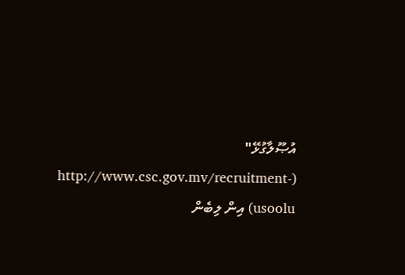އުޞޫލާގުޅޭ" (http://www.csc.gov.mv/recruitment-usoolu) އިން ލިބެން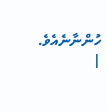ހުންނާނެއެވެ. |